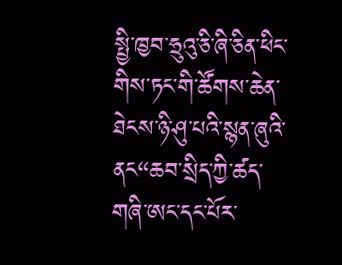སྤྱི་ཁྱབ་ཧྲུའུ་ཅི་ཞི་ཅིན་ཕིང་གིས་ཏང་གི་ཚོགས་ཆེན་ཐེངས་ཉི་ཤུ་པའི་སྙན་ཞུའི་ནང“ཆབ་སྲིད་ཀྱི་ཚད་གཞི་ཨང་དང་པོར་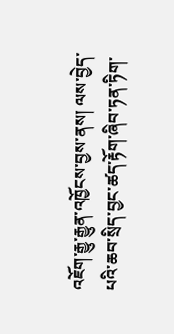འཇོག་རྒྱུ་རྒྱུན་འཁྱོངས་བྱས་ནས། ལས་བྱེད་པའི་ཆབ་སྲིད་བྱང་ཚད་རྟོག་ཞིབ་ཏན་ཏིག་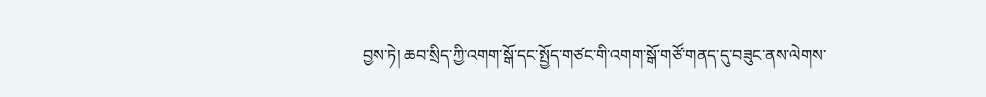བྱས་ཏེ། ཆབ་སྲིད་ཀྱི་འགག་སྒོ་དང་སྤྱོད་གཙང་གི་འགག་སྒོ་གཙོ་གནད་དུ་བཟུང་ནས་ལེགས་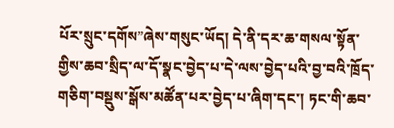པོར་སྲུང་དགོས”ཞེས་གསུང་ཡོད། དེ་ནི་དར་ཆ་གསལ་སྟོན་གྱིས་ཆབ་སྲིད་ལ་དོ་སྣང་བྱེད་པ་དེ་ལས་བྱེད་པའི་བྱ་བའི་ཁྲོད་གཅིག་བསྡུས་སྒོས་མཚོན་པར་བྱེད་པ་ཞིག་དང་། ཏང་གི་ཆབ་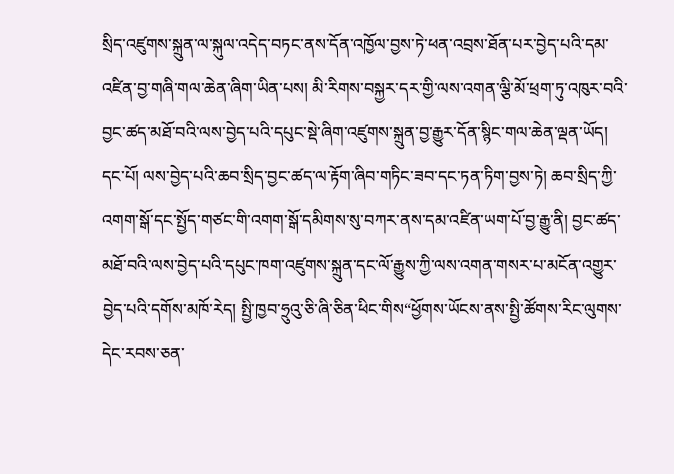སྲིད་འཛུགས་སྐྲུན་ལ་སྐུལ་འདེད་བཏང་ནས་དོན་འཁྱོལ་བྱས་ཏེ་ཕན་འབྲས་ཐོན་པར་བྱེད་པའི་དམ་འཛིན་བྱ་གཞི་གལ་ཆེན་ཞིག་ཡིན་པས། མི་རིགས་བསྐྱར་དར་གྱི་ལས་འགན་ལྕི་མོ་ཕྲག་ཏུ་འཁུར་བའི་བྱང་ཚད་མཐོ་བའི་ལས་བྱེད་པའི་དཔུང་སྡེ་ཞིག་འཛུགས་སྐྲུན་བྱ་རྒྱུར་དོན་སྙིང་གལ་ཆེན་ལྡན་ཡོད།
དང་པོ། ལས་བྱེད་པའི་ཆབ་སྲིད་བྱང་ཚད་ལ་རྟོག་ཞིབ་གཏིང་ཟབ་དང་ཏན་ཏིག་བྱས་ཏེ། ཆབ་སྲིད་ཀྱི་འགག་སྒོ་དང་སྤྱོད་གཙང་གི་འགག་སྒོ་དམིགས་སུ་བཀར་ནས་དམ་འཛིན་ཡག་པོ་བྱ་རྒྱུ་ནི། བྱང་ཚད་མཐོ་བའི་ལས་བྱེད་པའི་དཔུང་ཁག་འཛུགས་སྐྲུན་དང་ལོ་རྒྱུས་ཀྱི་ལས་འགན་གསར་པ་མངོན་འགྱུར་བྱེད་པའི་དགོས་མཁོ་རེད། སྤྱི་ཁྱབ་ཧྲུའུ་ཅི་ཞི་ཅིན་ཕིང་གིས“ཕྱོགས་ཡོངས་ནས་སྤྱི་ཚོགས་རིང་ལུགས་དེང་རབས་ཅན་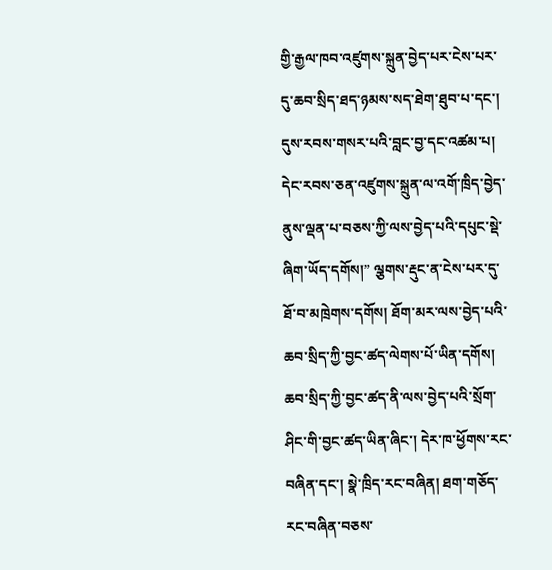གྱི་རྒྱལ་ཁབ་འཛུགས་སྐྲུན་བྱེད་པར་ངེས་པར་དུ་ཆབ་སྲིད་ཐད་ཉམས་སད་ཐེག་ཐུབ་པ་དང་། དུས་རབས་གསར་པའི་བླང་བྱ་དང་འཚམ་པ། དེང་རབས་ཅན་འཛུགས་སྐྲུན་ལ་འགོ་ཁྲིད་བྱེད་ནུས་ལྡན་པ་བཅས་ཀྱི་ལས་བྱེད་པའི་དཔུང་སྡེ་ཞིག་ཡོད་དགོས།” ལྕགས་རྡུང་ན་ངེས་པར་དུ་ཐོ་བ་མཁྲེགས་དགོས། ཐོག་མར་ལས་བྱེད་པའི་ཆབ་སྲིད་ཀྱི་བྱང་ཚད་ལེགས་པོ་ཡིན་དགོས། ཆབ་སྲིད་ཀྱི་བྱང་ཚད་ནི་ལས་བྱེད་པའི་སྲོག་ཤིང་གི་བྱང་ཚད་ཡིན་ཞིང་། དེར་ཁ་ཕྱོགས་རང་བཞིན་དང་། སྣེ་ཁྲིད་རང་བཞིན། ཐག་གཅོད་རང་བཞིན་བཅས་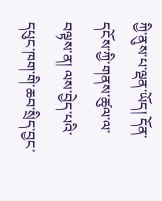ཀྱི་ནུས་པ་ལྡན་ཡོད། དོན་དངོས་ཀྱི་གནས་ཚུལ་ལ་བལྟས་ན། ལས་བྱེད་པའི་དཔུང་ཁག་གི་ཆབ་སྲིད་བྱང་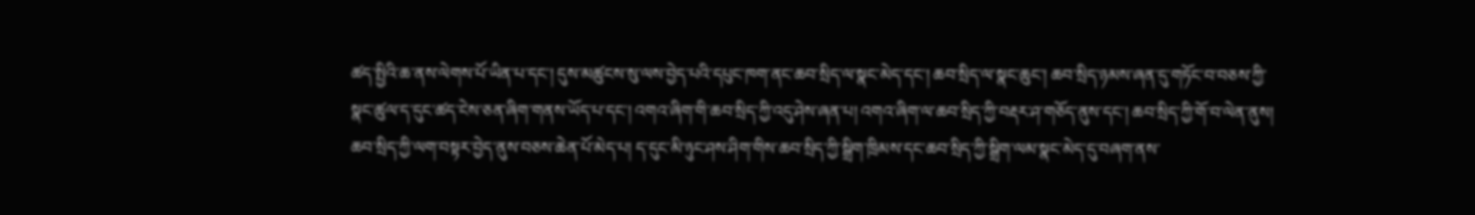ཚད་སྤྱིའི་ཆ་ནས་ལེགས་པོ་ཡིན་པ་དང་། དུས་མཚུངས་སུ་ལས་བྱེད་པའི་དཔུང་ཁག་ནང་ཆབ་སྲིད་ལ་སྣང་མེད་དང་། ཆབ་སྲིད་ལ་སྣང་ཆུང་། ཆབ་སྲིད་ཉམས་ཞན་དུ་གཏོང་བ་བཅས་ཀྱི་སྣང་ཚུལ་ད་དུང་ཚད་ངེས་ཅན་ཞིག་གནས་ཡོད་པ་དང་། འགའ་ཞིག་གི་ཆབ་སྲིད་ཀྱི་འདུ་ཤེས་ཞན་པ། འགའ་ཞིག་ལ་ཆབ་སྲིད་ཀྱི་བརྡར་ཤ་གཅོད་ནུས་དང་། ཆབ་སྲིད་ཀྱི་གོ་བ་ལེན་ནུས། ཆབ་སྲིད་ཀྱི་ལག་བསྟར་བྱེད་ནུས་བཅས་ཆེན་པོ་མེད་པ། ད་དུང་མི་ཉུང་ཤས་ཤིག་གིས་ཆབ་སྲིད་ཀྱི་སྒྲིག་ཁྲིམས་དང་ཆབ་སྲིད་ཀྱི་སྒྲིག་ལམ་སྣང་མེད་དུ་བཞག་ནས་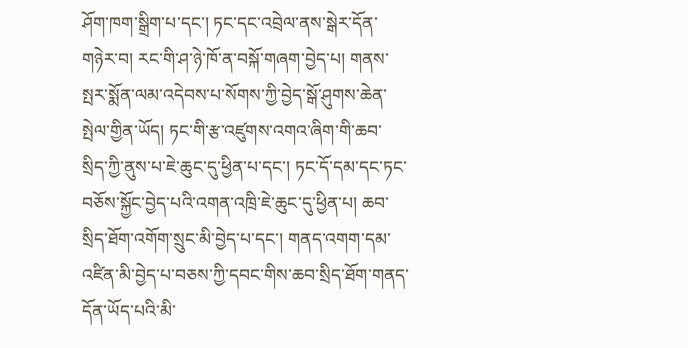ཤོག་ཁག་སྒྲིག་པ་དང་། ཏང་དང་འབྲེལ་ནས་སྒེར་དོན་གཉེར་བ། རང་གི་ཤ་ཉེ་ཁོ་ན་བསྐོ་གཞག་བྱེད་པ། གནས་སྤར་སྨོན་ལམ་འདེབས་པ་སོགས་ཀྱི་བྱེད་སྒོ་ཤུགས་ཆེན་སྤེལ་གྱིན་ཡོད། ཏང་གི་རྩ་འཛུགས་འགའ་ཞིག་གི་ཆབ་སྲིད་ཀྱི་ནུས་པ་ཇེ་ཆུང་དུ་ཕྱིན་པ་དང་། ཏང་དོ་དམ་དང་ཏང་བཅོས་སྐྱོང་བྱེད་པའི་འགན་འཁྲི་ཇེ་ཆུང་དུ་ཕྱིན་པ། ཆབ་སྲིད་ཐོག་འགོག་སྲུང་མི་བྱེད་པ་དང་། གནད་འགག་དམ་འཛིན་མི་བྱེད་པ་བཅས་ཀྱི་དབང་གིས་ཆབ་སྲིད་ཐོག་གནད་དོན་ཡོད་པའི་མི་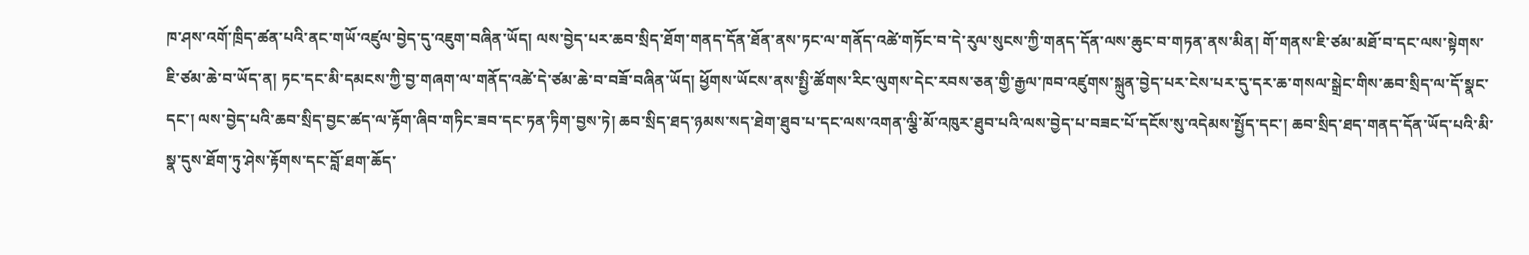ཁ་ཤས་འགོ་ཁྲིད་ཚན་པའི་ནང་གཡོ་འཛུལ་བྱེད་དུ་འཇུག་བཞིན་ཡོད། ལས་བྱེད་པར་ཆབ་སྲིད་ཐོག་གནད་དོན་ཐོན་ནས་ཏང་ལ་གནོད་འཚེ་གཏོང་བ་དེ་རུལ་སུངས་ཀྱི་གནད་དོན་ལས་ཆུང་བ་གཏན་ནས་མིན། གོ་གནས་ཇི་ཙམ་མཐོ་བ་དང་ལས་སྟེགས་ཇི་ཙམ་ཆེ་བ་ཡོད་ན། ཏང་དང་མི་དམངས་ཀྱི་བྱ་གཞག་ལ་གནོད་འཚེ་དེ་ཙམ་ཆེ་བ་བཟོ་བཞིན་ཡོད། ཕྱོགས་ཡོངས་ནས་སྤྱི་ཚོགས་རིང་ལུགས་དེང་རབས་ཅན་གྱི་རྒྱལ་ཁབ་འཛུགས་སྐྲུན་བྱེད་པར་ངེས་པར་དུ་དར་ཆ་གསལ་སྒྲེང་གིས་ཆབ་སྲིད་ལ་དོ་སྣང་དང་། ལས་བྱེད་པའི་ཆབ་སྲིད་བྱང་ཚད་ལ་རྟོག་ཞིབ་གཏིང་ཟབ་དང་ཏན་ཏིག་བྱས་ཏེ། ཆབ་སྲིད་ཐད་ཉམས་སད་ཐེག་ཐུབ་པ་དང་ལས་འགན་ལྕི་མོ་འཁུར་ཐུབ་པའི་ལས་བྱེད་པ་བཟང་པོ་དངོས་སུ་འདེམས་སྤྱོད་དང་། ཆབ་སྲིད་ཐད་གནད་དོན་ཡོད་པའི་མི་སྣ་དུས་ཐོག་ཏུ་ཤེས་རྟོགས་དང་བློ་ཐག་ཆོད་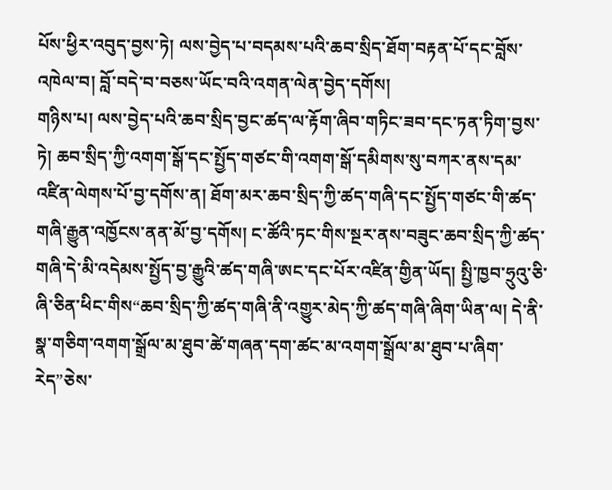པོས་ཕྱིར་འབུད་བྱས་ཏེ། ལས་བྱེད་པ་བདམས་པའི་ཆབ་སྲིད་ཐོག་བརྟན་པོ་དང་བློས་འཁེལ་བ། བློ་བདེ་བ་བཅས་ཡོང་བའི་འགན་ལེན་བྱེད་དགོས།
གཉིས་པ། ལས་བྱེད་པའི་ཆབ་སྲིད་བྱང་ཚད་ལ་རྟོག་ཞིབ་གཏིང་ཟབ་དང་ཏན་ཏིག་བྱས་ཏེ། ཆབ་སྲིད་ཀྱི་འགག་སྒོ་དང་སྤྱོད་གཙང་གི་འགག་སྒོ་དམིགས་སུ་བཀར་ནས་དམ་འཛིན་ལེགས་པོ་བྱ་དགོས་ན། ཐོག་མར་ཆབ་སྲིད་ཀྱི་ཚད་གཞི་དང་སྤྱོད་གཙང་གི་ཚད་གཞི་རྒྱུན་འཁྱོངས་ནན་མོ་བྱ་དགོས། ང་ཚོའི་ཏང་གིས་སྔར་ནས་བཟུང་ཆབ་སྲིད་ཀྱི་ཚད་གཞི་དེ་མི་འདེམས་སྤྱོད་བྱ་རྒྱུའི་ཚད་གཞི་ཨང་དང་པོར་འཛིན་གྱིན་ཡོད། སྤྱི་ཁྱབ་ཧྲུའུ་ཅི་ཞི་ཅིན་ཕིང་གིས“ཆབ་སྲིད་ཀྱི་ཚད་གཞི་ནི་འགྱུར་མེད་ཀྱི་ཚད་གཞི་ཞིག་ཡིན་ལ། དེ་ནི་སྣ་གཅིག་འགག་སྒྲོལ་མ་ཐུབ་ཚེ་གཞན་དག་ཚང་མ་འགག་སྒྲོལ་མ་ཐུབ་པ་ཞིག་རེད”ཅེས་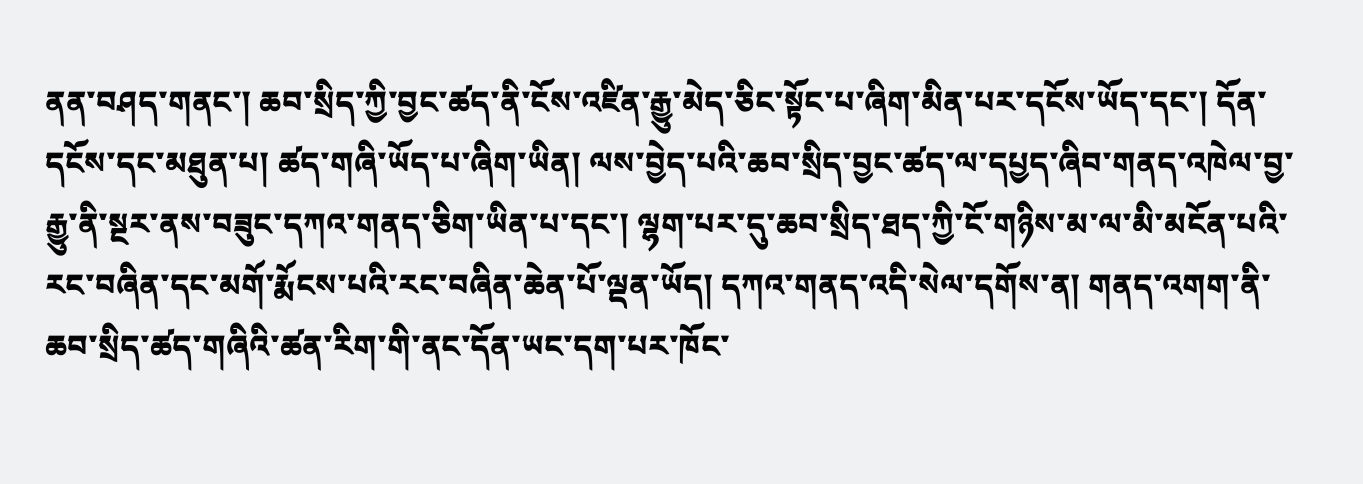ནན་བཤད་གནང་། ཆབ་སྲིད་ཀྱི་བྱང་ཚད་ནི་ངོས་འཛིན་རྒྱུ་མེད་ཅིང་སྟོང་པ་ཞིག་མིན་པར་དངོས་ཡོད་དང་། དོན་དངོས་དང་མཐུན་པ། ཚད་གཞི་ཡོད་པ་ཞིག་ཡིན། ལས་བྱེད་པའི་ཆབ་སྲིད་བྱང་ཚད་ལ་དཔྱད་ཞིབ་གནད་འཁེལ་བྱ་རྒྱུ་ནི་སྔར་ནས་བཟུང་དཀའ་གནད་ཅིག་ཡིན་པ་དང་། ལྷག་པར་དུ་ཆབ་སྲིད་ཐད་ཀྱི་ངོ་གཉིས་མ་ལ་མི་མངོན་པའི་རང་བཞིན་དང་མགོ་རྨོངས་པའི་རང་བཞིན་ཆེན་པོ་ལྡན་ཡོད། དཀའ་གནད་འདི་སེལ་དགོས་ན། གནད་འགག་ནི་ཆབ་སྲིད་ཚད་གཞིའི་ཚན་རིག་གི་ནང་དོན་ཡང་དག་པར་ཁོང་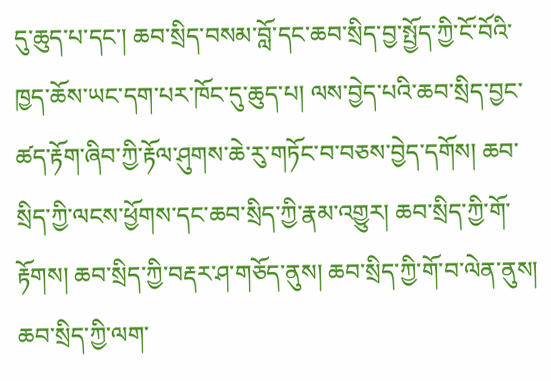དུ་ཆུད་པ་དང་། ཆབ་སྲིད་བསམ་བློ་དང་ཆབ་སྲིད་བྱ་སྤྱོད་ཀྱི་ངོ་བོའི་ཁྱད་ཆོས་ཡང་དག་པར་ཁོང་དུ་ཆུད་པ། ལས་བྱེད་པའི་ཆབ་སྲིད་བྱང་ཚད་རྟོག་ཞིབ་ཀྱི་རྟོལ་ཤུགས་ཆེ་རུ་གཏོང་བ་བཅས་བྱེད་དགོས། ཆབ་སྲིད་ཀྱི་ལངས་ཕྱོགས་དང་ཆབ་སྲིད་ཀྱི་རྣམ་འགྱུར། ཆབ་སྲིད་ཀྱི་གོ་རྟོགས། ཆབ་སྲིད་ཀྱི་བརྡར་ཤ་གཅོད་ནུས། ཆབ་སྲིད་ཀྱི་གོ་བ་ལེན་ནུས། ཆབ་སྲིད་ཀྱི་ལག་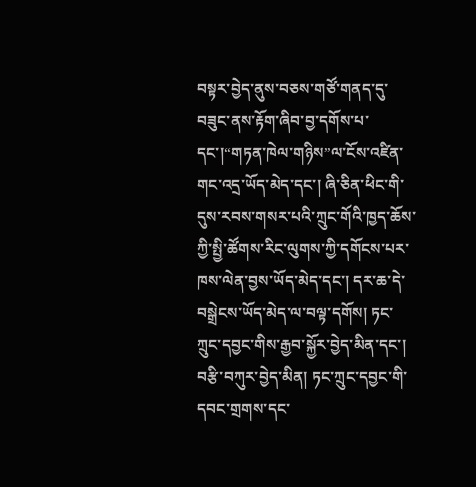བསྟར་བྱེད་ནུས་བཅས་གཙོ་གནད་དུ་བཟུང་ནས་རྟོག་ཞིབ་བྱ་དགོས་པ་དང་།“གཏན་ཁེལ་གཉིས”ལ་ངོས་འཛིན་གང་འདྲ་ཡོད་མེད་དང་། ཞི་ཅིན་ཕིང་གི་དུས་རབས་གསར་པའི་ཀྲུང་གོའི་ཁྱད་ཆོས་ཀྱི་སྤྱི་ཚོགས་རིང་ལུགས་ཀྱི་དགོངས་པར་ཁས་ལེན་བྱས་ཡོད་མེད་དང་། དར་ཆ་དེ་བསྒྲེངས་ཡོད་མེད་ལ་བལྟ་དགོས། ཏང་ཀྲུང་དབྱང་གིས་རྒྱབ་སྐྱོར་བྱེད་མིན་དང་། བརྩི་བཀུར་བྱེད་མིན། ཏང་ཀྲུང་དབྱང་གི་དབང་གྲགས་དང་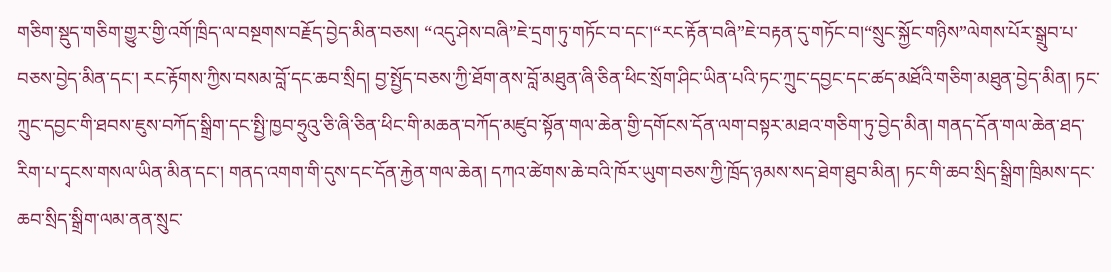གཅིག་སྡུད་གཅིག་གྱུར་གྱི་འགོ་ཁྲིད་ལ་བསྔགས་བརྗོད་བྱེད་མིན་བཅས། “འདུ་ཤེས་བཞི”ཇེ་དྲག་ཏུ་གཏོང་བ་དང་།“རང་རྟོན་བཞི”ཇེ་བརྟན་དུ་གཏོང་བ།“སྲུང་སྐྱོང་གཉིས”ལེགས་པོར་སྒྲུབ་པ་བཅས་བྱེད་མིན་དང་། རང་རྟོགས་ཀྱིས་བསམ་བློ་དང་ཆབ་སྲིད། བྱ་སྤྱོད་བཅས་ཀྱི་ཐོག་ནས་བློ་མཐུན་ཞི་ཅིན་ཕིང་སྲོག་ཤིང་ཡིན་པའི་ཏང་ཀྲུང་དབྱང་དང་ཚད་མཐོའི་གཅིག་མཐུན་བྱེད་མིན། ཏང་ཀྲུང་དབྱང་གི་ཐབས་ཇུས་བཀོད་སྒྲིག་དང་སྤྱི་ཁྱབ་ཧྲུའུ་ཅི་ཞི་ཅིན་ཕིང་གི་མཆན་བཀོད་མཛུབ་སྟོན་གལ་ཆེན་གྱི་དགོངས་དོན་ལག་བསྟར་མཐའ་གཅིག་ཏུ་བྱེད་མིན། གནད་དོན་གལ་ཆེན་ཐད་རིག་པ་དྭངས་གསལ་ཡིན་མིན་དང་། གནད་འགག་གི་དུས་དང་དོན་རྐྱེན་གལ་ཆེན། དཀའ་ཚེགས་ཆེ་བའི་ཁོར་ཡུག་བཅས་ཀྱི་ཁྲོད་ཉམས་སད་ཐེག་ཐུབ་མིན། ཏང་གི་ཆབ་སྲིད་སྒྲིག་ཁྲིམས་དང་ཆབ་སྲིད་སྒྲིག་ལམ་ནན་སྲུང་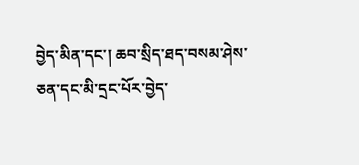བྱེད་མིན་དང་། ཆབ་སྲིད་ཐད་བསམ་ཤེས་ཅན་དང་མི་དྲང་པོར་བྱེད་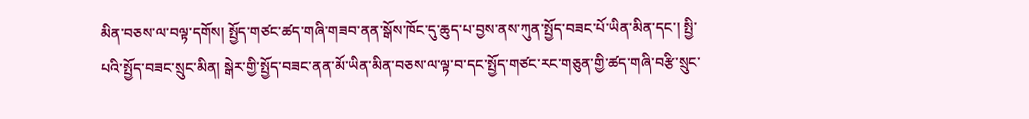མིན་བཅས་ལ་བལྟ་དགོས། སྤྱོད་གཙང་ཚད་གཞི་གཟབ་ནན་སྒོས་ཁོང་དུ་ཆུད་པ་བྱས་ནས་ཀུན་སྤྱོད་བཟང་པོ་ཡིན་མིན་དང་། སྤྱི་པའི་སྤྱོད་བཟང་སྲུང་མིན། སྒེར་གྱི་སྤྱོད་བཟང་ནན་མོ་ཡིན་མིན་བཅས་ལ་ལྟ་བ་དང་སྤྱོད་གཙང་རང་གཅུན་གྱི་ཚད་གཞི་བརྩི་སྲུང་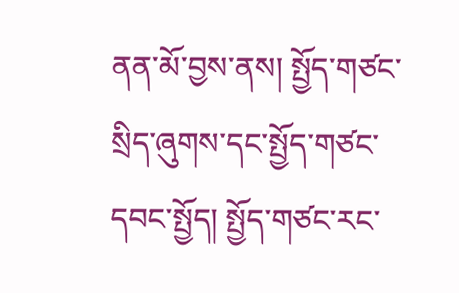ནན་མོ་བྱས་ནས། སྤྱོད་གཙང་སྲིད་ཞུགས་དང་སྤྱོད་གཙང་དབང་སྤྱོད། སྤྱོད་གཙང་རང་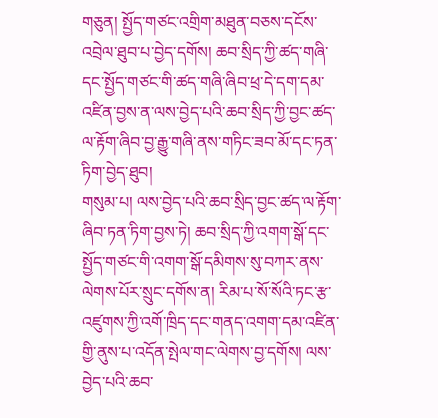གཅུན། སྤྱོད་གཙང་འགྲིག་མཐུན་བཅས་དངོས་འབྲེལ་ཐུབ་པ་བྱེད་དགོས། ཆབ་སྲིད་ཀྱི་ཚད་གཞི་དང་སྤྱོད་གཙང་གི་ཚད་གཞི་ཞིབ་ཕྲ་དེ་དག་དམ་འཛིན་བྱས་ན་ལས་བྱེད་པའི་ཆབ་སྲིད་ཀྱི་བྱང་ཚད་ལ་རྟོག་ཞིབ་བྱ་རྒྱུ་གཞི་ནས་གཏིང་ཟབ་མོ་དང་ཏན་ཏིག་བྱེད་ཐུབ།
གསུམ་པ། ལས་བྱེད་པའི་ཆབ་སྲིད་བྱང་ཚད་ལ་རྟོག་ཞིབ་ཏན་ཏིག་བྱས་ཏེ། ཆབ་སྲིད་ཀྱི་འགག་སྒོ་དང་སྤྱོད་གཙང་གི་འགག་སྒོ་དམིགས་སུ་བཀར་ནས་ལེགས་པོར་སྲུང་དགོས་ན། རིམ་པ་སོ་སོའི་ཏང་རྩ་འཛུགས་ཀྱི་འགོ་ཁྲིད་དང་གནད་འགག་དམ་འཛིན་གྱི་ནུས་པ་འདོན་སྤེལ་གང་ལེགས་བྱ་དགོས། ལས་བྱེད་པའི་ཆབ་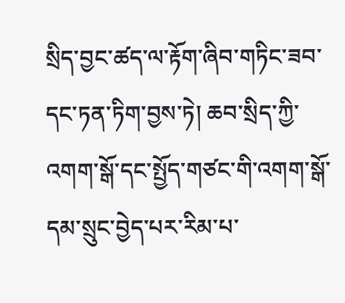སྲིད་བྱང་ཚད་ལ་རྟོག་ཞིབ་གཏིང་ཟབ་དང་ཏན་ཏིག་བྱས་ཏེ། ཆབ་སྲིད་ཀྱི་འགག་སྒོ་དང་སྤྱོད་གཙང་གི་འགག་སྒོ་དམ་སྲུང་བྱེད་པར་རིམ་པ་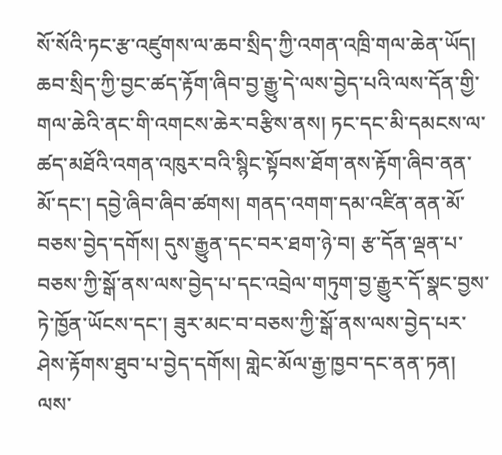སོ་སོའི་ཏང་རྩ་འཛུགས་ལ་ཆབ་སྲིད་ཀྱི་འགན་འཁྲི་གལ་ཆེན་ཡོད། ཆབ་སྲིད་ཀྱི་བྱང་ཚད་རྟོག་ཞིབ་བྱ་རྒྱུ་དེ་ལས་བྱེད་པའི་ལས་དོན་གྱི་གལ་ཆེའི་ནང་གི་འགངས་ཆེར་བརྩིས་ནས། ཏང་དང་མི་དམངས་ལ་ཚད་མཐོའི་འགན་འཁུར་བའི་སྙིང་སྟོབས་ཐོག་ནས་རྟོག་ཞིབ་ནན་མོ་དང་། དབྱེ་ཞིབ་ཞིབ་ཚགས། གནད་འགག་དམ་འཛིན་ནན་མོ་བཅས་བྱེད་དགོས། དུས་རྒྱུན་དང་བར་ཐག་ཉེ་བ། རྩ་དོན་ལྡན་པ་བཅས་ཀྱི་སྒོ་ནས་ལས་བྱེད་པ་དང་འབྲེལ་གཏུག་བྱ་རྒྱུར་དོ་སྣང་བྱས་ཏེ་ཁྱོན་ཡོངས་དང་། ཟུར་མང་བ་བཅས་ཀྱི་སྒོ་ནས་ལས་བྱེད་པར་ཤེས་རྟོགས་ཐུབ་པ་བྱེད་དགོས། གླེང་མོལ་རྒྱ་ཁྱབ་དང་ནན་ཏན། ལས་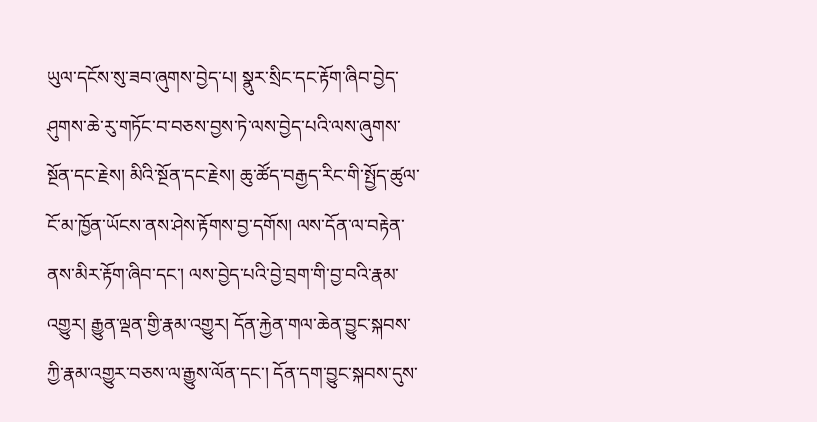ཡུལ་དངོས་སུ་ཟབ་ཞུགས་བྱེད་པ། སྣུར་སྲིང་དང་རྟོག་ཞིབ་བྱེད་ཤུགས་ཆེ་རུ་གཏོང་བ་བཅས་བྱས་ཏེ་ལས་བྱེད་པའི་ལས་ཞུགས་སྔོན་དང་རྗེས། མིའི་སྔོན་དང་རྗེས། ཆུ་ཚོད་བརྒྱད་རིང་གི་སྤྱོད་ཚུལ་ངོ་མ་ཁྱོན་ཡོངས་ནས་ཤེས་རྟོགས་བྱ་དགོས། ལས་དོན་ལ་བརྟེན་ནས་མིར་རྟོག་ཞིབ་དང་། ལས་བྱེད་པའི་བྱེ་བྲག་གི་བྱ་བའི་རྣམ་འགྱུར། རྒྱུན་ལྡན་གྱི་རྣམ་འགྱུར། དོན་རྐྱེན་གལ་ཆེན་བྱུང་སྐབས་ཀྱི་རྣམ་འགྱུར་བཅས་ལ་རྒྱུས་ལོན་དང་། དོན་དག་བྱུང་སྐབས་དུས་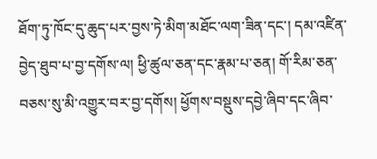ཐོག་ཏུ་ཁོང་དུ་ཆུད་པར་བྱས་ཏེ་མིག་མཐོང་ལག་ཟིན་དང་། དམ་འཛིན་བྱེད་ཐུབ་པ་བྱ་དགོས་ལ། ཕྱི་ཚུལ་ཅན་དང་རྣམ་པ་ཅན། གོ་རིམ་ཅན་བཅས་སུ་མི་འགྱུར་བར་བྱ་དགོས། ཕྱོགས་བསྡུས་དབྱེ་ཞིབ་དང་ཞིབ་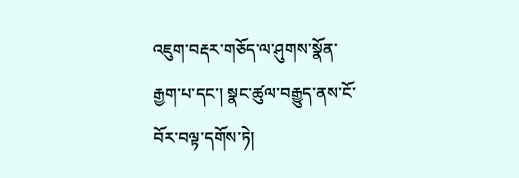འཇུག་བརྡར་གཅོད་ལ་ཤུགས་སྣོན་རྒྱག་པ་དང་། སྣང་ཚུལ་བརྒྱུད་ནས་ངོ་བོར་བལྟ་དགོས་ཏེ།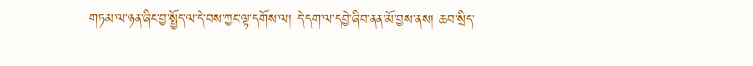གཏམ་ལ་ཉན་ཞིང་བྱ་སྤྱོད་ལ་དེ་བས་ཀྱང་ལྟ་དགོས་ལ། དེ་དག་ལ་དབྱེ་ཞིབ་ནན་མོ་བྱས་ནས། ཆབ་སྲིད་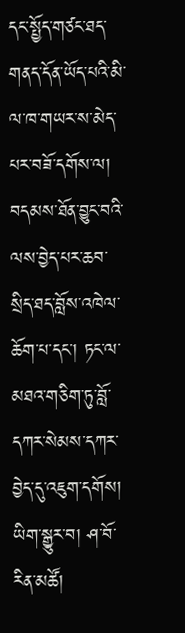དང་སྤྱོད་གཙང་ཐད་གནད་དོན་ཡོད་པའི་མི་ལ་ཁ་གཡར་ས་མེད་པར་བཟོ་དགོས་ལ། བདམས་ཐོན་བྱུང་བའི་ལས་བྱེད་པར་ཆབ་སྲིད་ཐད་བློས་འཁེལ་ཆོག་པ་དང་། ཏང་ལ་མཐའ་གཅིག་ཏུ་བློ་དཀར་སེམས་དཀར་བྱེད་དུ་འཇུག་དགོས།
ཡིག་སྒྱུར་བ། ཤ་བོ་རིན་མཚོ།